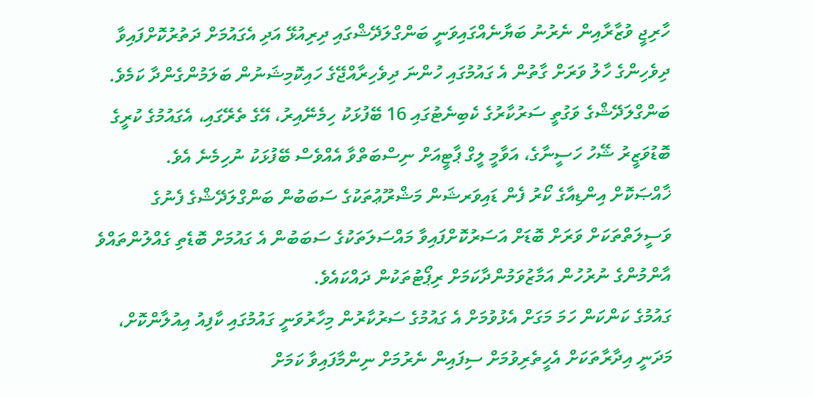ހާރިޖީ ވުޒާރާއިން ނެރުނު ބަޔާނެއްގައިވަނީ ބަންގްލަދޭޝްގައި ދިރިއުޅޭ އަދި އެގައުމަށް ދަތުރުކޮށްފައިވާ ދިވެހިންގެ ހާލު ވަރަށް ގާތުން އެ ގައުމުގައި ހުންނަ ދިވެހިރާއްޖޭގެ ހައިކޮމިޝަނުން ބަލަމުންގެންދާ ކަމެވެ.
ބަންގްލަދޭޝްގެ ވަގުތީ ސަރުކާރުގެ ކެބިނެޓުގައި 16 ބޭފުޅަކު ހިމެނޭއިރު، އޭގެ ތެރޭގައި، އެގައުމުގެ ކުރީގެ ބޮޑުވަޒީރު ޝޭހު ހަސީނާގެ، އަވާމީ ލީގް ޕާޓީއަށް ނިސްބަތްވާ އެއްވެސް ބޭފުޅަކު ނުހިމެނެ އެވެ.
ޚާއްޞަކޮށް އިންޑިއާގެ ކޯރު ފެން ޑައިވަރޝަން މަޝްރޫޢުތަކުގެ ސަބަބުން ބަންގްލަދޭޝްގެ ފެނުގެ ވަސީލަތްތަކަށް ވަރަށް ބޮޑަށް އަސަރުކޮށްފައިވާ މައްސަލަތަކުގެ ސަބަބުން އެ ގައުމަށް ބޮޑެތި ގެއްލުންތައްވެ އާންމުންގެ ނުރުހުން އަމާޒުވަމުންދާކަމަށް ރިޕޯޓުތަކުން ދައްކައެވެ.
ގައުމުގެ ކަންކަން ހަމަ މަގަށް އެޅުވުމަށް އެ ގައުމުގެ ސަރުކާރުން މިހާރުވަނީ ގައުމުގައި ކާފިއު އިއުލާންކޮށް، މަދަނީ އިދާރާތަކަށް އެހީތެރިވުމަށް ސިފައިން ނެރުމަށް ނިންމާފައިވާ ކަމަށް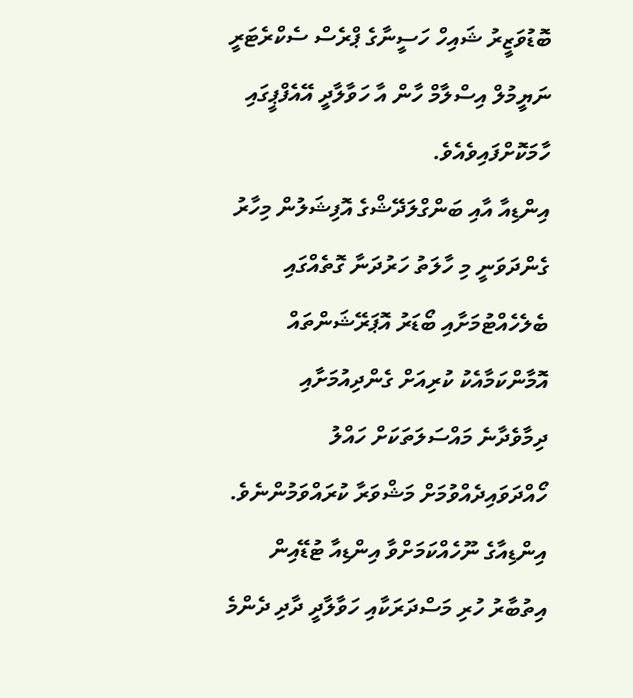ބޮޑުވަޒީރު ޝައިހް ހަސީނާގެ ޕްރެސް ސެކްރެޓަރީ ނަޔީމުލް އިސްލާމް ހާން އާ ހަވާލާދީ އޭއެފްޕީގައި ހާމަކޮށްފައިވެއެވެ.
އިންޑިއާ އާއި ބަންގްލަދޭޝްގެ އޮފިޝަލުން މިހާރު ގެންދަވަނީ މި ހާލަތު ހަރުދަނާ ގޮތެއްގައި ބެލެހެއްޓުމަށާއި ބޯޑަރު އޮޕަރޭޝަންތައް އޮމާންކަމާއެކު ކުރިއަށް ގެންދިއުމަށާއި ދިމާވެދާނެ މައްސަލަތަކަށް ހައްލު ހޯއްދަވައިދެއްވުމަށް މަޝްވަރާ ކުރައްވަމުންނެވެ.
އިންޑިއާގެ ނޫހެއްކަމަށްވާ އިންޑިއާ ޓުޑޭއިން އިތުބާރު ހުރި މަސްދަރަކާއި ހަވާލާދީ ދާދި ދެންމެ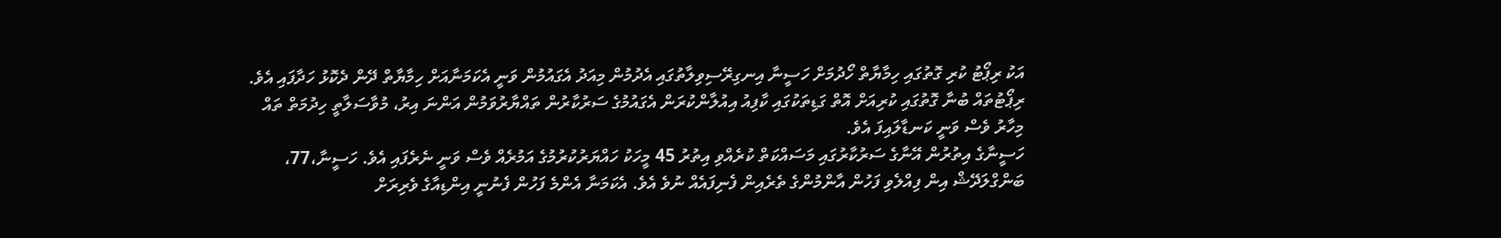އަކު ރިޕޯޓު ކުރި ގޮތުގައި ހިމާޔާތް ހޯދުމަށް ހަސީނާ އިނގިރޭސިވިލާތުގައި އެދުމުން މިއަދު އެގައުމުން ވަނީ އެކަމަނާއަށް ހިމާޔާތް ދޭން ދެކޮޅު ހަދާފައި އެވެ.
ރިޕޯޓުތައް ބުނާ ގޮތުގައި ކުރިއަށް އޮތް ގަޑިތަކުގައި ކާފިއު އިއުލާންކުރަން އެގައުމުގެ ސަރުކާރުން ތައްޔާރުވަމުން އަންނަ އިރު، މުވާސަލާތީ ހިދުމަތް ތައް މިހާރު ވެސް ވަނީ ކަނޑާލައިފަ އެވެ.
ހަސީނާގެ އިތުރުން އޭނާގެ ސަރުކާރުގައި މަސައްކަތް ކުރެއްވި އިތުރު 45 މީހަކު ހައްޔަރުކުރުމުގެ އަމުރެއް ވެސް ވަނީ ނެރެފައި އެވެ. ހަސީނާ،77، ބަންގްލަދޭޝް އިން ފިއްލެވި ފަހުން އާންމުންގެ ތެރެއިން ފެނިފައެއް ނުވެ އެވެ. އެކަމަނާ އެންމެ ފަހުން ފެނުނީ އިންޑިއާގެ ވެރިރަށް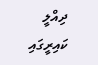ދިއްލީ ކައިރީގައި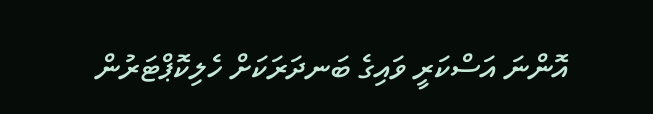އޮންނަ އަސްކަރީ ވައިގެ ބަނދަރަކަށް ހެލިކޮޕްޓަރުން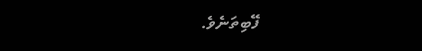ފޭބިތަނެވެ.